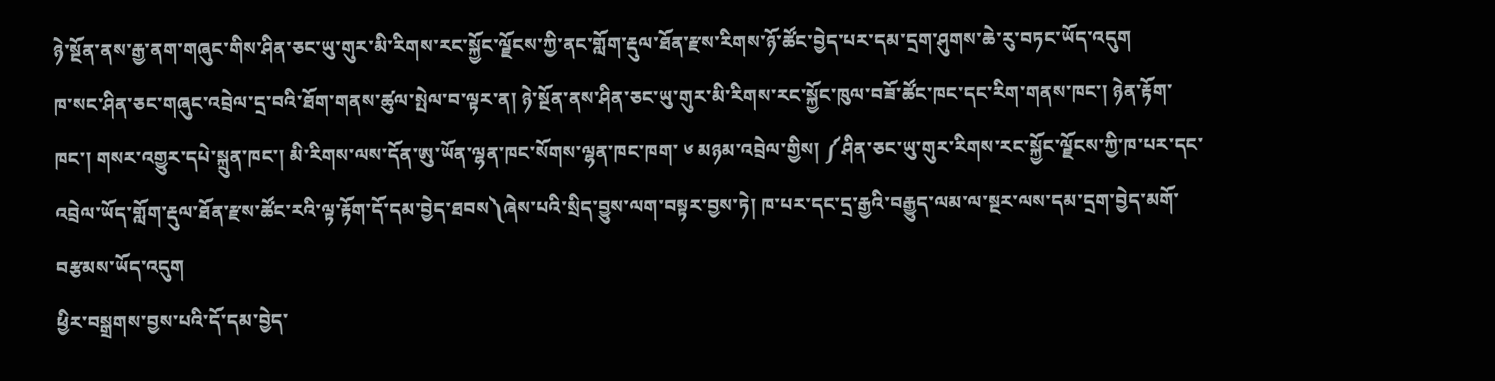ཉེ་སྔོན་ནས་རྒྱ་ནག་གཞུང་གིས་ཤིན་ཅང་ཡུ་གུར་མི་རིགས་རང་སྐྱོང་ལྗོངས་ཀྱི་ནང་གློག་རྡུལ་ཐོན་རྫས་རིགས་ཉོ་ཚོང་བྱེད་པར་དམ་དྲག་ཤུགས་ཆེ་རུ་བཏང་ཡོད་འདུག
ཁ་སང་ཤིན་ཅང་གཞུང་འབྲེལ་དྲ་བའི་ཐོག་གནས་ཚུལ་སྤེལ་བ་ལྟར་ན། ཉེ་སྔོན་ནས་ཤིན་ཅང་ཡུ་གུར་མི་རིགས་རང་སྐྱོང་ཁུལ་བཟོ་ཚོང་ཁང་དང་རིག་གནས་ཁང་། ཉེན་རྟོག་ཁང་། གསར་འགྱུར་དཔེ་སྐྲུན་ཁང་། མི་རིགས་ལས་དོན་ཨུ་ཡོན་ལྷན་ཁང་སོགས་ལྷན་ཁང་ཁག་ ༦ མཉམ་འབྲེལ་གྱིས། ༼ཤིན་ཅང་ཡུ་གུར་རིགས་རང་སྐྱོང་ལྗོངས་ཀྱི་ཁ་པར་དང་འབྲེལ་ཡོད་གློག་རྡུལ་ཐོན་རྫས་ཚོང་རའི་ལྟ་རྟོག་དོ་དམ་བྱེད་ཐབས༽ཞེས་པའི་སྲིད་བྱུས་ལག་བསྟར་བྱས་ཏེ། ཁ་པར་དང་དྲ་རྒྱའི་བརྒྱུད་ལམ་ལ་སྔར་ལས་དམ་དྲག་བྱེད་མགོ་བརྩམས་ཡོད་འདུག
ཕྱིར་བསྒྲགས་བྱས་པའི་དོ་དམ་བྱེད་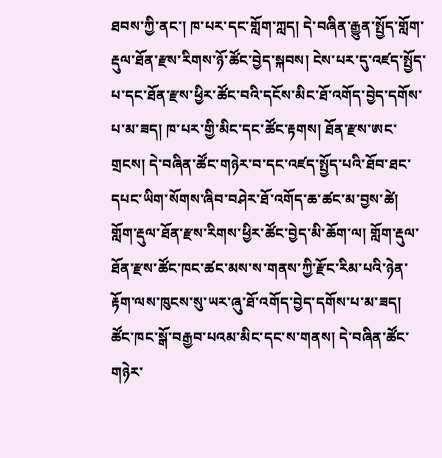ཐབས་ཀྱི་ནང་། ཁ་པར་དང་གློག་ཀླད། དེ་བཞིན་རྒྱུན་སྤྱོད་གློག་རྡུལ་ཐོན་རྫས་རིགས་ཉོ་ཚོང་བྱེད་སྐབས། ངེས་པར་དུ་འཛད་སྤྱོད་པ་དང་ཐོན་རྫས་ཕྱིར་ཚོང་བའི་དངོས་མིང་ཐོ་འགོད་བྱེད་དགོས་པ་མ་ཟད། ཁ་པར་གྱི་མིང་དང་ཚོང་རྟགས། ཐོན་རྫས་ཨང་གྲངས། དེ་བཞིན་ཚོང་གཉེར་བ་དང་འཛད་སྤྱོད་པའི་ཐོབ་ཐང་དཔང་ཡིག་སོགས་ཞིབ་བཤེར་ཐོ་འགོད་ཆ་ཚང་མ་བྱས་ཚེ། གློག་རྡུལ་ཐོན་རྫས་རིགས་ཕྱིར་ཚོང་བྱེད་མི་ཆོག་ལ། གློག་རྡུལ་ཐོན་རྫས་ཚོང་ཁང་ཚང་མས་ས་གནས་ཀྱི་རྫོང་རིམ་པའི་ཉེན་རྟོག་ལས་ཁུངས་སུ་ཡར་ཞུ་ཐོ་འགོད་བྱེད་དགོས་པ་མ་ཟད། ཚོང་ཁང་སྒོ་བརྒྱབ་པའམ་མིང་དང་ས་གནས། དེ་བཞིན་ཚོང་གཉེར་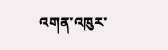འགན་འཁུར་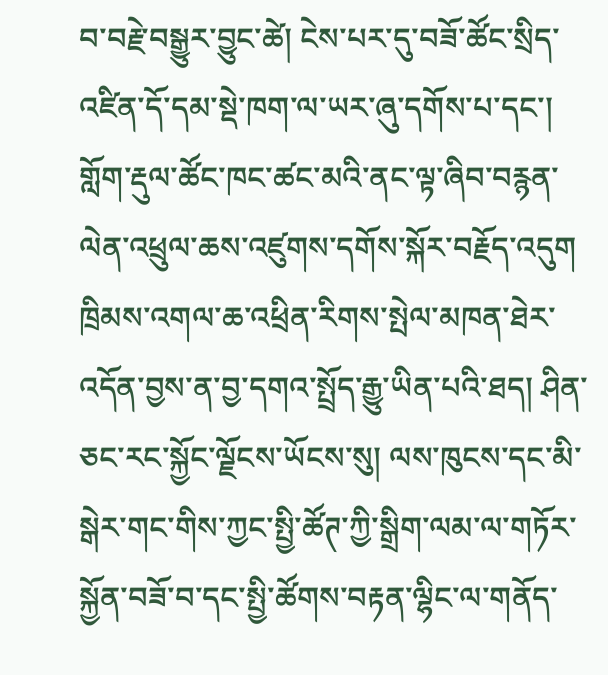བ་བརྗེ་བསྒྱུར་བྱུང་ཚེ། ངེས་པར་དུ་བཟོ་ཚོང་སྲིད་འཛིན་དོ་དམ་སྡེ་ཁག་ལ་ཡར་ཞུ་དགོས་པ་དང་། གློག་རྡུལ་ཚོང་ཁང་ཚང་མའི་ནང་ལྟ་ཞིབ་བརྙན་ལེན་འཕྲུལ་ཆས་འཛུགས་དགོས་སྐོར་བརྗོད་འདུག
ཁྲིམས་འགལ་ཆ་འཕྲིན་རིགས་སྤེལ་མཁན་ཐེར་འདོན་བྱས་ན་བྱ་དགའ་སྤྲོད་རྒྱུ་ཡིན་པའི་ཐད། ཤིན་ཅང་རང་སྐྱོང་ལྗོངས་ཡོངས་སུ། ལས་ཁུངས་དང་མི་སྒེར་གང་གིས་ཀྱང་སྤྱི་ཚོཊ་ཀྱི་སྒྲིག་ལམ་ལ་གཏོར་སྐྱོན་བཟོ་བ་དང་སྤྱི་ཚོགས་བརྟན་ལྷིང་ལ་གནོད་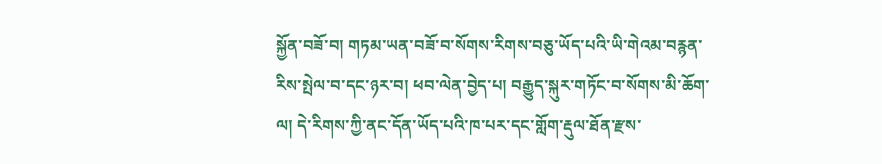སྐྱོན་བཟོ་བ། གཏམ་ཡན་བཟོ་བ་སོགས་རིགས་བཅུ་ཡོད་པའི་ཡི་གེའམ་བརྙན་རིས་སྤེལ་བ་དང་ཉར་བ། ཕབ་ལེན་བྱེད་པ། བརྒྱུད་སྐུར་གཏོང་བ་སོགས་མི་ཆོག་ལ། དེ་རིགས་ཀྱི་ནང་དོན་ཡོད་པའི་ཁ་པར་དང་གློག་རྡུལ་ཐོན་རྫས་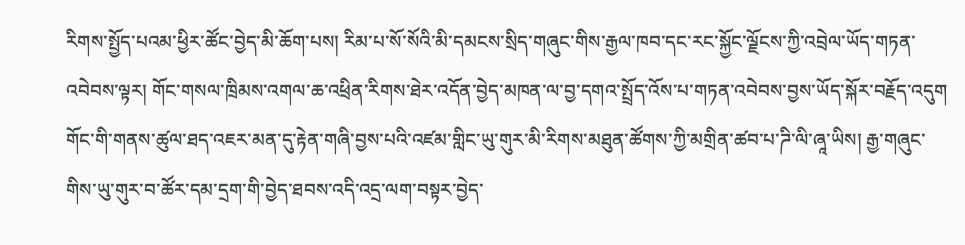རིགས་སྤྱོད་པའམ་ཕྱིར་ཚོང་བྱེད་མི་ཆོག་པས། རིམ་པ་སོ་སོའི་མི་དམངས་སྲིད་གཞུང་གིས་རྒྱལ་ཁབ་དང་རང་སྐྱོང་ལྗོངས་ཀྱི་འབྲེལ་ཡོད་གཏན་འབེབས་ལྟར། གོང་གསལ་ཁྲིམས་འགལ་ཆ་འཕྲིན་རིགས་ཐེར་འདོན་བྱེད་མཁན་ལ་བྱ་དགའ་སྤྲོད་འོས་པ་གཏན་འབེབས་བྱས་ཡོད་སྐོར་བརྗོད་འདུག
གོང་གི་གནས་ཚུལ་ཐད་འཇར་མན་དུ་རྟེན་གཞི་བྱས་པའི་འཛམ་གླིང་ཡུ་གུར་མི་རིགས་མཐུན་ཚོགས་ཀྱི་མགྲིན་ཚབ་པ་ཌི་ལི་ཞཱ་ཡིས། རྒྱ་གཞུང་གིས་ཡུ་གུར་བ་ཚོར་དམ་དྲག་གི་བྱེད་ཐབས་འདི་འདྲ་ལག་བསྟར་བྱེད་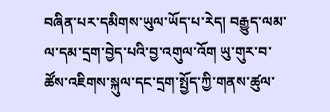བཞིན་པར་དམིགས་ཡུལ་ཡོད་པ་རེད། བརྒྱུད་ལམ་ལ་དམ་དྲག་བྱེད་པའི་བྱ་འགུལ་འོག ཡུ་གུར་བ་ཚོས་འཇིགས་སྐུལ་དང་དྲག་སྤྱོད་ཀྱི་གནས་ཚུལ་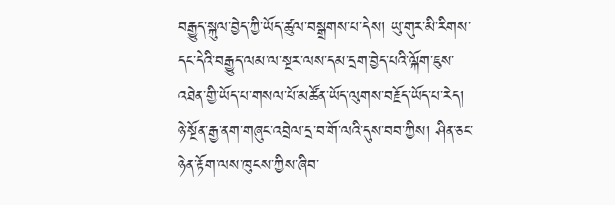བརྒྱུད་སྐུལ་བྱེད་ཀྱི་ཡོད་ཚུལ་བསྒྲགས་པ་དེས། ཡུ་གུར་མི་རིགས་དང་དེའི་བརྒྱུད་ལམ་ལ་སྔར་ལས་དམ་དྲག་བྱེད་པའི་ལྐོག་ཇུས་འཐེན་གྱི་ཡོད་པ་གསལ་པོ་མཚོན་ཡོད་ལུགས་བརྗོད་ཡོད་པ་རེད།
ཉེ་སྔོན་རྒྱ་ནག་གཞུང་འབྲེལ་དྲ་བ་གོ་ལའི་དུས་བབ་ཀྱིས། ཤིན་ཅང་ཉེན་རྟོག་ལས་ཁུངས་ཀྱིས་ཞིབ་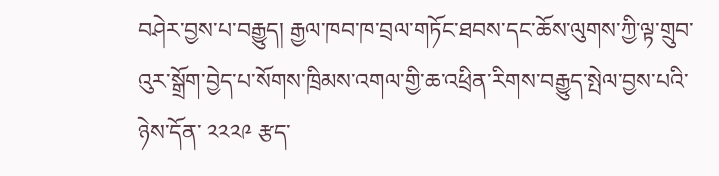བཤེར་བྱས་པ་བརྒྱུད། རྒྱལ་ཁབ་ཁ་བྲལ་གཏོང་ཐབས་དང་ཆོས་ལུགས་ཀྱི་ལྟ་གྲུབ་འུར་སྒྲོག་བྱེད་པ་སོགས་ཁྲིམས་འགལ་གྱི་ཆ་འཕྲིན་རིགས་བརྒྱུད་སྤེལ་བྱས་པའི་ཉེས་དོན་ ༢༢༢༩ རྩད་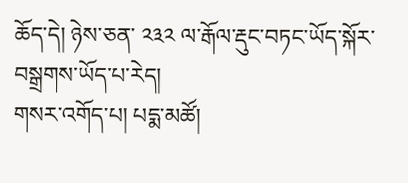ཆོད་དེ། ཉེས་ཅན་ ༢༣༢ ལ་རྒོལ་རྡུང་བཏང་ཡོད་སྐོར་བསྒྲགས་ཡོད་པ་རེད།
གསར་འགོད་པ། པདྨ་མཚོ།